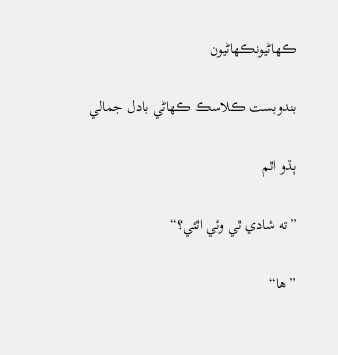ڪهاڻيونڪهاڻيون

بندوبست ڪلاسڪ ڪهاڻي بادل جمالي

ٻڌو اٿم

”ته شادي ٿي وئي اٿئي؟“

”ها“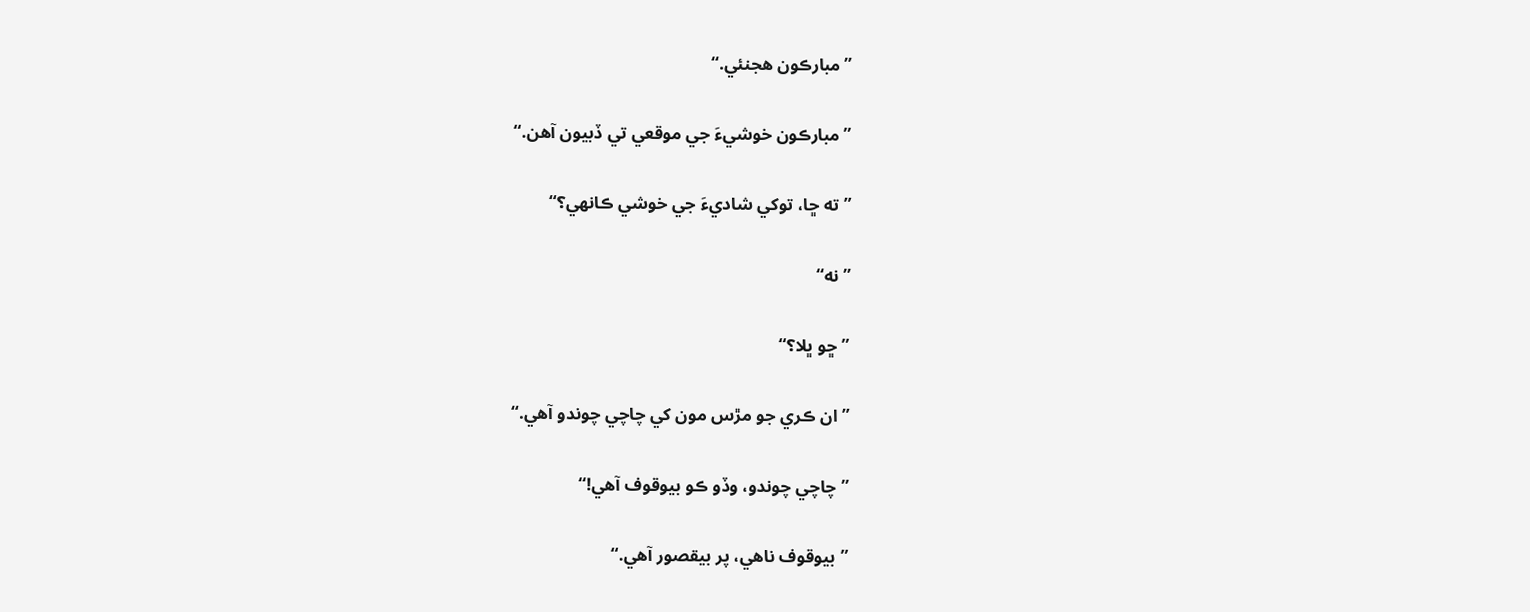”مبارڪون هجنئي.“

”مبارڪون خوشيءَ جي موقعي تي ڏبيون آهن.“

”ته ڇا، توکي شاديءَ جي خوشي ڪانهي؟“

”نه“

”ڇو ڀلا؟“

”ان ڪري جو مڙس مون کي چاچي چوندو آهي.“

”چاچي چوندو، وڏو ڪو بيوقوف آهي!“

”بيوقوف ناهي، پر بيقصور آهي.“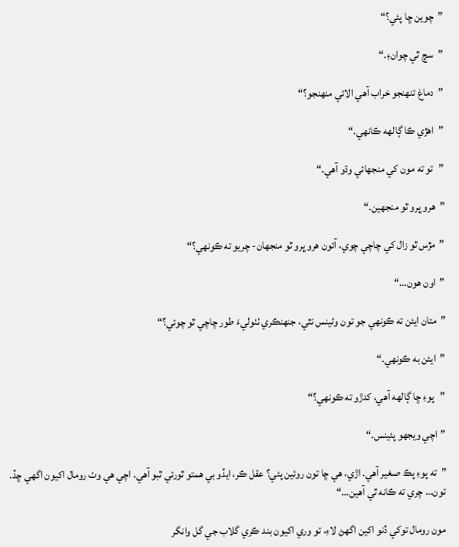”چوين ڇا پئي؟“

”سچ ٿي چوانءِ.“

”دماغ تنهنجو خراب آهي الائي منهنجو؟“

”اهڙي ڪا ڳالهه ڪانهي.“

”تو ته مون کي منجهائي وڌو آهي.“

”هرو ڀرو ٿو منجهين.“

”مڙس ٿو زال کي چاچي چوي، آئون هرو ڀرو ٿو منجهان- چريو ته ڪونهي؟“

”اون هون…“

”متان ايئن ته ڪونهي جو تون وڻينس نٿي، جنهنڪري ٺٺوليءَ طور چاچي ٿو چوئي؟“

”ايئن به ڪونهي.“

”پوءِ ڇا ڳالهه آهي، کدڙو ته ڪونهي؟“

”اچي ويجهو پئينس.“

”ته پوءِ پڪ صغير آهي. اڙي، هي ڇا تون روئين پئي؟ عقل ڪر، ايڏو بي همتو ٿورئي ٿبو آهي. اچي هي وٺ رومال اکيون اگهي ڇڏ. تون… چري ته ڪانه ٿي آهين…“

مون رومال توکي ڏنو اکين اگهڻ لاءِ، تو وري اکيون بند ڪري گلاب جي گل وانگر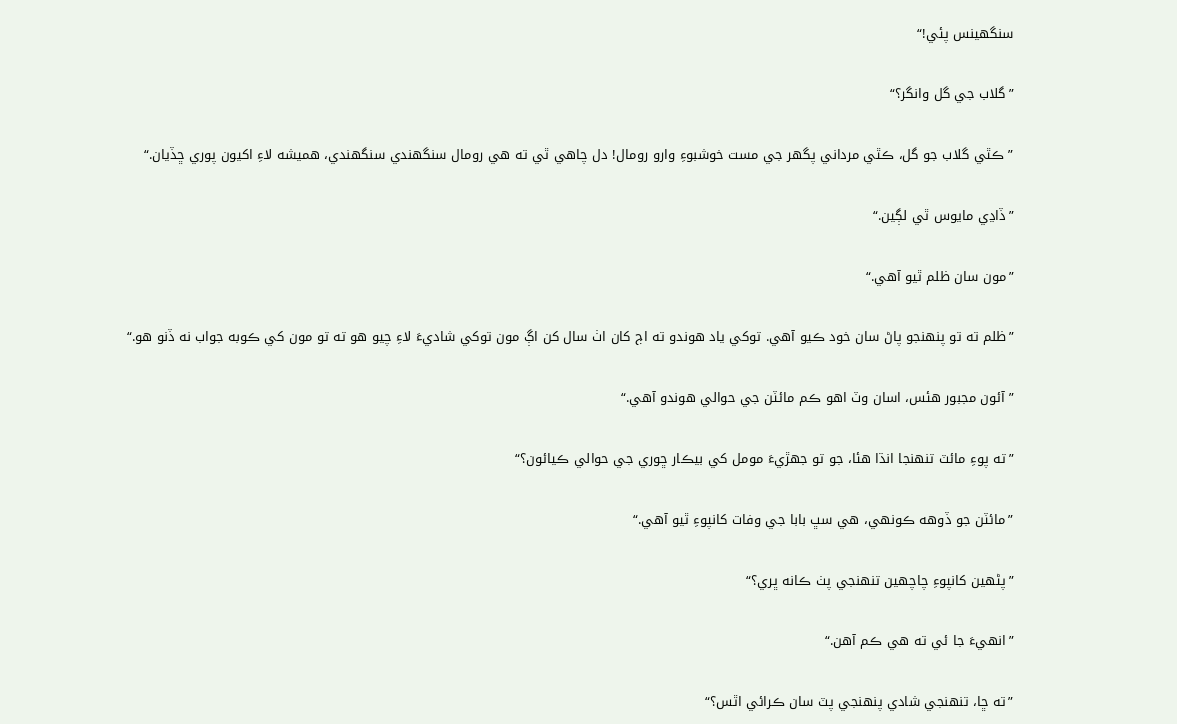سنگهينس پئي!“

”گلاب جي گل وانگر؟“

”ڪٿي گلاب جو گل، ڪٿي مرداني پگهر جي مست خوشبوءِ وارو رومال! دل چاهي ٿي ته هي رومال سنگهندي سنگهندي، هميشه لاءِ اکيون پوري ڇڏيان.“

”ڏاڍي مايوس ٿي لڳين.“

”مون سان ظلم ٿيو آهي.“

”ظلم ته تو پنهنجو پاڻ سان خود ڪيو آهي. توکي ياد هوندو ته اڄ کان اٺ سال کن اڳ مون توکي شاديءَ لاءِ چيو هو ته تو مون کي ڪوبه جواب نه ڏنو هو.“

”آئون مجبور هئس، اسان وٽ اهو ڪم مائٽن جي حوالي هوندو آهي.“

”ته پوءِ مائٽ تنهنجا انڌا هئا، جو تو جهڙيءَ مومل کي بيڪار ڇوري جي حوالي ڪيائون؟“

”مائٽن جو ڏوهه ڪونهي، هي سڀ بابا جي وفات کانپوءِ ٿيو آهي.“

”پڻهين کانپوءِ چاچهين تنهنجي پٺ ڪانه ڀري؟“

”انهيءَ جا ئي ته هي ڪم آهن.“

”ته ڇا، تنهنجي شادي پنهنجي پٽ سان ڪرائي اٿس؟“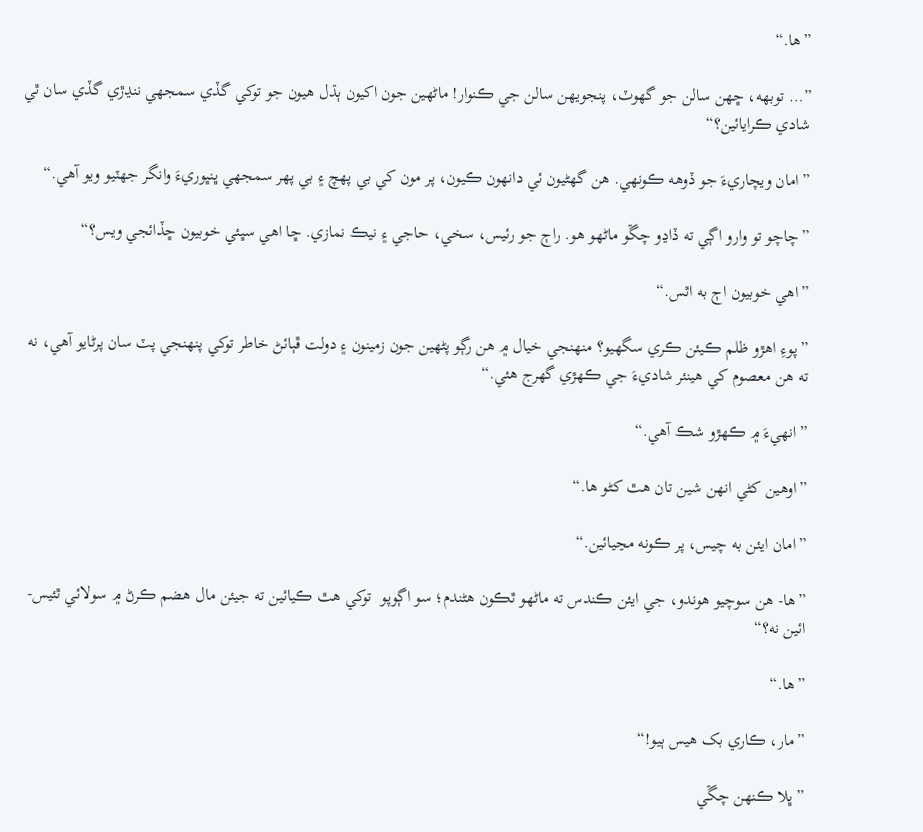”ها.“

”… توبهه، ڇهن سالن جو گهوٽ، پنجويهن سالن جي ڪنوار! ماڻهين جون اکيون ٻڌل هيون جو توکي گڏي سمجهي ننڍڙي گڏي سان ٿي شادي ڪرايائين؟“

”امان ويچاريءَ جو ڏوهه ڪونهي. هن گهڻيون ئي دانهون ڪيون، پر مون کي بي پهچ ۽ بي پهر سمجهي ڀنڀوريءَ وانگر جهٽيو ويو آهي.“

”چاچو تو وارو اڳي ته ڏاڍو چڱو ماڻهو هو. راڄ جو رئيس، سخي، حاجي ۽ نيڪ نمازي. ڇا اهي سڀئي خوبيون ڇڏائجي ويس؟“

”اهي خوبيون اڄ به اٿس.“

”پوءِ اهڙو ظلم ڪيئن ڪري سگهيو؟ منهنجي خيال ۾ هن رڳو پڻهين جون زمينون ۽ دولت ڦٻائڻ خاطر توکي پنهنجي پٽ سان پرڻايو آهي، نه ته هن معصوم کي هينئر شاديءَ جي ڪهڙي گهرج هئي.“

”انهيءَ ۾ ڪهڙو شڪ آهي.“

”اوهين کڻي انهن شين تان هٿ کڻو ها.“

”امان ايئن به چيس، پر ڪونه مڃيائين.“

”ها- هن سوچيو هوندو، جي ايئن ڪندس ته ماڻهو ٿڪون هڻندم؛ سو اڳوپو  توکي هٿ ڪيائين ته جيئن مال هضم ڪرڻ ۾ سولائي ٿئيس- ائين نه؟“

”ها.“

”مار، ڪاري بک هيس ٻيو!“

”ڀلا ڪنهن چڱي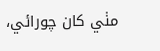مٺي کان چورائي،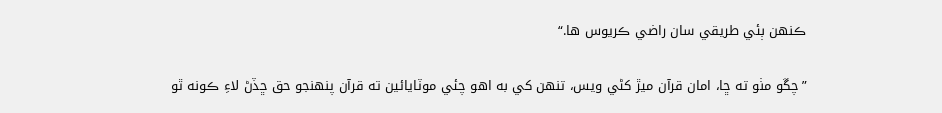ڪنهن ٻئي طريقي سان راضي ڪريوس ها.“

”چڱو مٺو ته ڇا، امان قرآن ميڙ کڻي ويس، تنهن کي به اهو چئي موٽايائين ته قرآن پنهنجو حق ڇڏڻ لاءِ ڪونه ٿو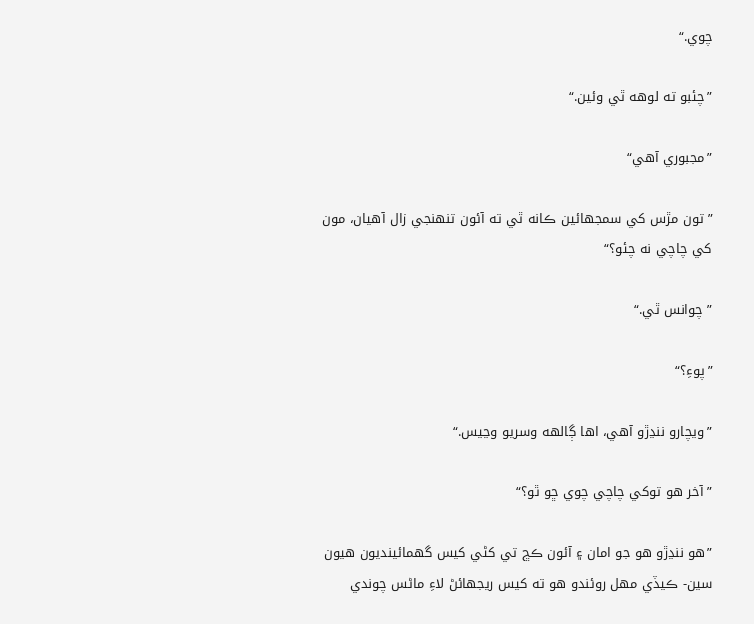چوي.“

”چئبو ته لوهه ٿي وئين.“

”مجبوري آهي“

”تون مڙس کي سمجهائين ڪانه ٿي ته آئون تنهنجي زال آهيان، مون کي چاچي نه چئو؟“

”چوانس ٿي.“

”پوءِ؟“

”ويچارو ننڍڙو آهي، اها ڳالهه وسريو وڃيس.“

”آخر هو توکي چاچي چوي ڇو ٿو؟“

”هو ننڍڙو هو جو امان ۽ آئون ڪڇ تي کڻي کيس گهمائينديون هيون سين- ڪيڏي مهل روئندو هو ته کيس ريجهائڻ لاءِ ماڻس چوندي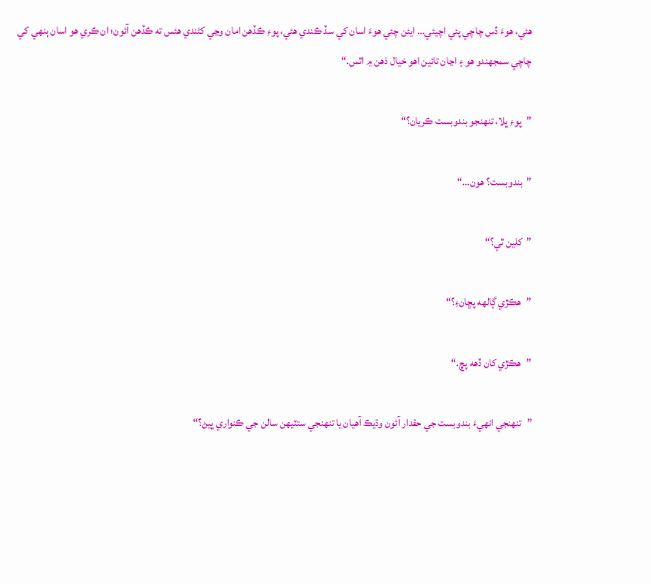هئي، هوءَ ڏس چاچي پئي اچيئي… ايئن چئي هوءَ اسان کي سڏ ڪندي هئي، پوءِ ڪڏهن امان وڃي کڻندي هئس ته ڪڏهن آئون؛ ان ڪري هو اسان ٻنهي کي چاچي سمجهندو هو ۽ اڃان تائين اهو خيال ذهن ۾ اٿس.“

”پوءِ ڀلا، تنهنجو بندوبست ڪريان؟“

”بندوبست؟ هون…“

”کلين ٿي؟“

”هڪڙي ڳالهه پڇانءِ؟“

”هڪڙي کان ڏهه پڇ.“

”تنهنجي انهيءَ بندوبست جي حقدار آئون وڌيڪ آهيان يا تنهنجي ستٽيهن سالن جي ڪنواري ڀيڻ؟“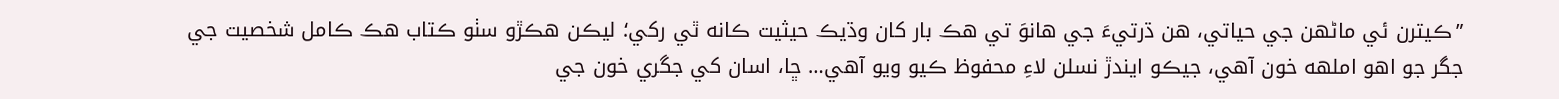”ڪيترن ئي ماڻهن جي حياتي، هن ڌرتيءَ جي هانوَ تي هڪ بار کان وڌيڪ حيثيت ڪانه ٿي رکي؛ ليڪن هڪڙو سٺو ڪتاب هڪ ڪامل شخصيت جي جگر جو اهو املهه خون آهي، جيڪو ايندڙ نسلن لاءِ محفوظ ڪيو ويو آهي… ڇا، اسان کي جگري خون جي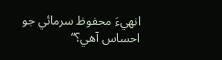انهيءَ محفوظ سرمائي جو احساس آهي؟“